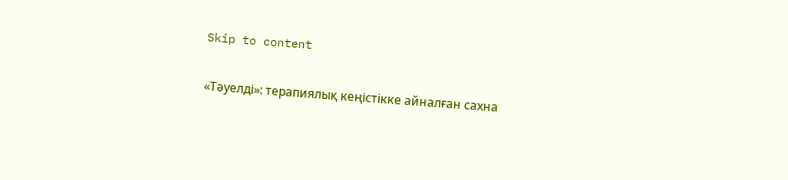Skip to content

«Тәуелді»: терапиялық кеңістікке айналған сахна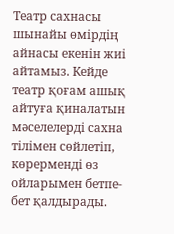Театр сахнасы шынайы өмірдің айнасы екенін жиі айтамыз. Кейде театр қоғам ашық айтуға қиналатын мәселелерді сахна тілімен сөйлетіп, көрерменді өз ойларымен бетпе-бет қалдырады.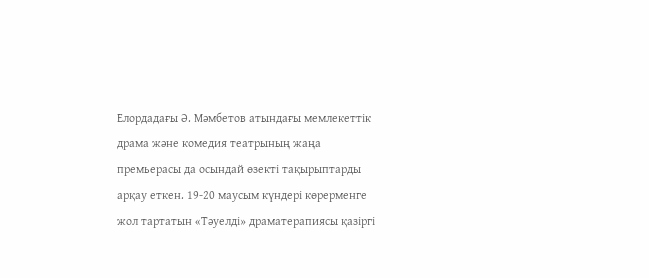Елордадағы Ә. Мәмбетов атындағы мемлекеттік драма және комедия театрының жаңа премьерасы да осындай өзекті тақырыптарды арқау еткен. 19-20 маусым күндері көрерменге жол тартатын «Тәуелді» драматерапиясы қазіргі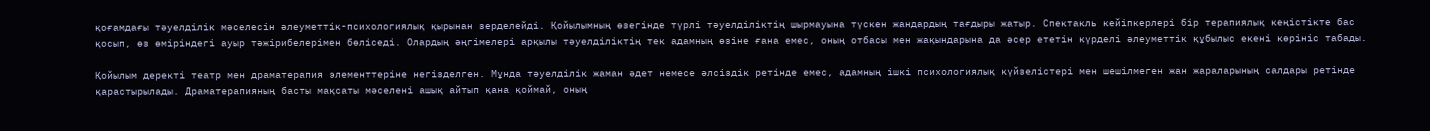қоғамдағы тәуелділік мәселесін әлеуметтік-психологиялық қырынан зерделейді. Қойылымның өзегінде түрлі тәуелділіктің шырмауына түскен жандардың тағдыры жатыр. Спектакль кейіпкерлері бір терапиялық кеңістікте бас қосып, өз өміріндегі ауыр тәжірибелерімен бөліседі. Олардың әңгімелері арқылы тәуелділіктің тек адамның өзіне ғана емес, оның отбасы мен жақындарына да әсер ететін күрделі әлеуметтік құбылыс екені көрініс табады.

Қойылым деректі театр мен драматерапия элементтеріне негізделген. Мұнда тәуелділік жаман әдет немесе әлсіздік ретінде емес, адамның ішкі психологиялық күйзелістері мен шешілмеген жан жараларының салдары ретінде қарастырылады. Драматерапияның басты мақсаты мәселені ашық айтып қана қоймай, оның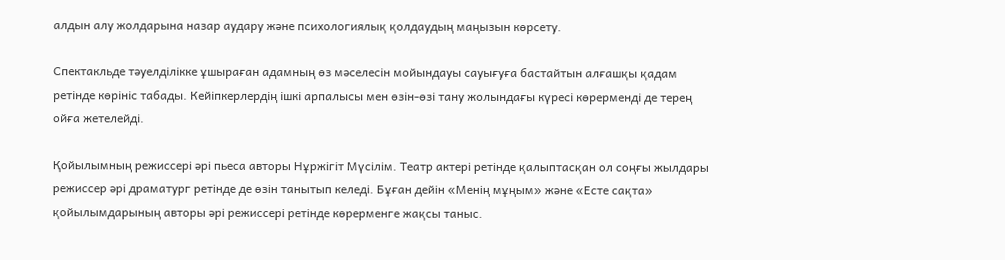алдын алу жолдарына назар аудару және психологиялық қолдаудың маңызын көрсету.

Спектакльде тәуелділікке ұшыраған адамның өз мәселесін мойындауы сауығуға бастайтын алғашқы қадам ретінде көрініс табады. Кейіпкерлердің ішкі арпалысы мен өзін-өзі тану жолындағы күресі көрерменді де терең ойға жетелейді.

Қойылымның режиссері әрі пьеса авторы Нұржігіт Мүсілім. Театр актері ретінде қалыптасқан ол соңғы жылдары режиссер әрі драматург ретінде де өзін танытып келеді. Бұған дейін «Менің мұңым» және «Есте сақта» қойылымдарының авторы әрі режиссері ретінде көрерменге жақсы таныс.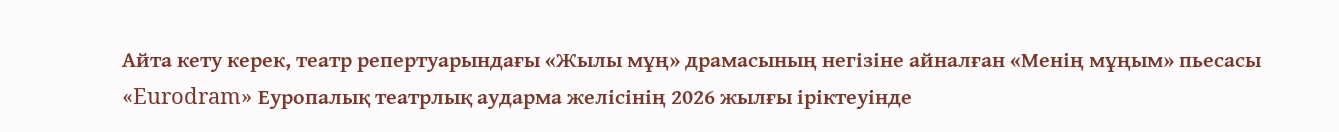Айта кету керек, театр репертуарындағы «Жылы мұң» драмасының негізіне айналған «Менің мұңым» пьесасы «Eurodram» Еуропалық театрлық аударма желісінің 2026 жылғы іріктеуінде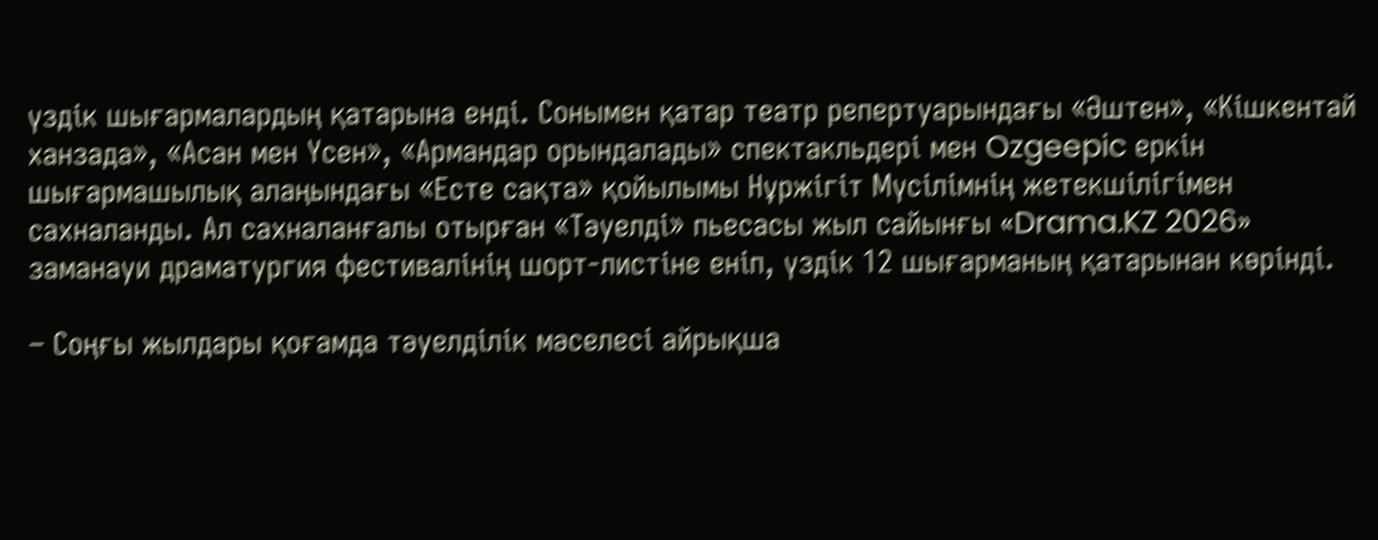үздік шығармалардың қатарына енді. Сонымен қатар театр репертуарындағы «Әштен», «Кішкентай ханзада», «Асан мен Үсен», «Армандар орындалады» спектакльдері мен Ozgeepic еркін шығармашылық алаңындағы «Есте сақта» қойылымы Нұржігіт Мүсілімнің жетекшілігімен сахналанды. Ал сахналанғалы отырған «Тәуелді» пьесасы жыл сайынғы «Drama.KZ 2026» заманауи драматургия фестивалінің шорт-листіне еніп, үздік 12 шығарманың қатарынан көрінді.

– Соңғы жылдары қоғамда тәуелділік мәселесі айрықша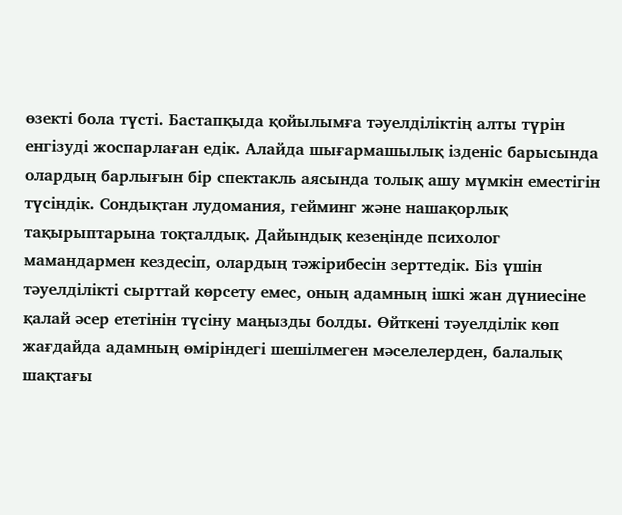өзекті бола түсті. Бастапқыда қойылымға тәуелділіктің алты түрін енгізуді жоспарлаған едік. Алайда шығармашылық ізденіс барысында олардың барлығын бір спектакль аясында толық ашу мүмкін еместігін түсіндік. Сондықтан лудомания, гейминг және нашақорлық тақырыптарына тоқталдық. Дайындық кезеңінде психолог мамандармен кездесіп, олардың тәжірибесін зерттедік. Біз үшін тәуелділікті сырттай көрсету емес, оның адамның ішкі жан дүниесіне қалай әсер ететінін түсіну маңызды болды. Өйткені тәуелділік көп жағдайда адамның өміріндегі шешілмеген мәселелерден, балалық шақтағы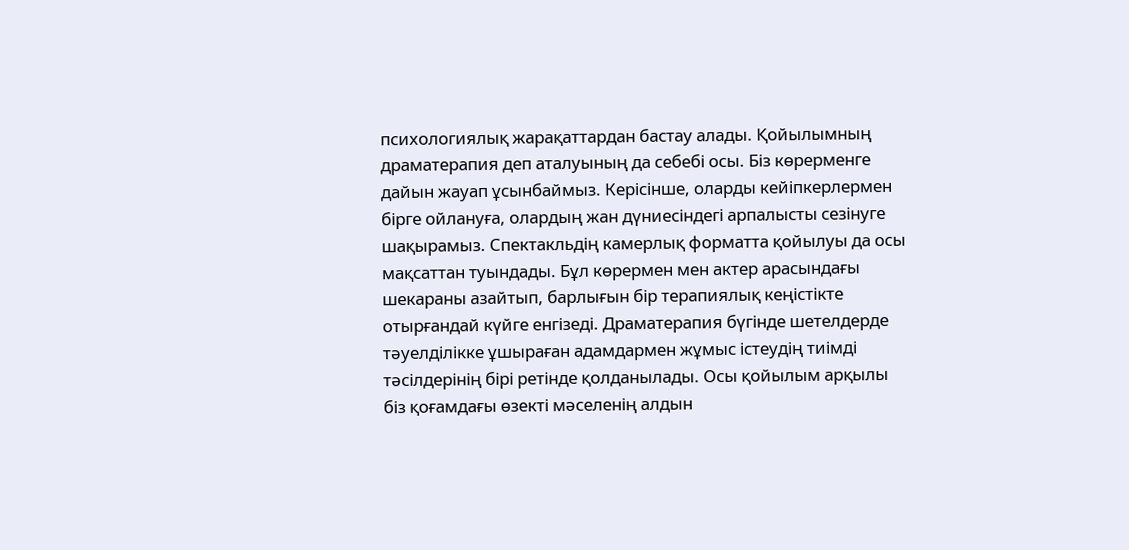психологиялық жарақаттардан бастау алады. Қойылымның драматерапия деп аталуының да себебі осы. Біз көрерменге дайын жауап ұсынбаймыз. Керісінше, оларды кейіпкерлермен бірге ойлануға, олардың жан дүниесіндегі арпалысты сезінуге шақырамыз. Спектакльдің камерлық форматта қойылуы да осы мақсаттан туындады. Бұл көрермен мен актер арасындағы шекараны азайтып, барлығын бір терапиялық кеңістікте отырғандай күйге енгізеді. Драматерапия бүгінде шетелдерде тәуелділікке ұшыраған адамдармен жұмыс істеудің тиімді тәсілдерінің бірі ретінде қолданылады. Осы қойылым арқылы біз қоғамдағы өзекті мәселенің алдын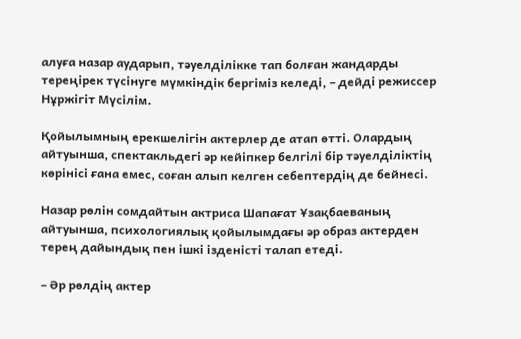алуға назар аударып, тәуелділікке тап болған жандарды тереңірек түсінуге мүмкіндік бергіміз келеді, – дейді режиссер Нұржігіт Мүсілім.

Қойылымның ерекшелігін актерлер де атап өтті. Олардың айтуынша, спектакльдегі әр кейіпкер белгілі бір тәуелділіктің көрінісі ғана емес, соған алып келген себептердің де бейнесі.

Назар рөлін сомдайтын актриса Шапағат Ұзақбаеваның айтуынша, психологиялық қойылымдағы әр образ актерден терең дайындық пен ішкі ізденісті талап етеді.

– Әр рөлдің актер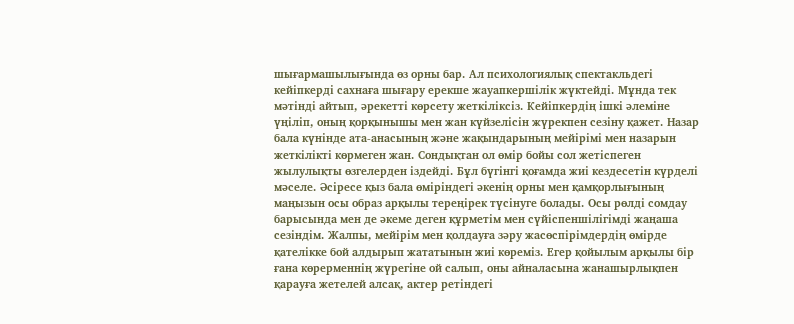шығармашылығында өз орны бар. Ал психологиялық спектакльдегі кейіпкерді сахнаға шығару ерекше жауапкершілік жүктейді. Мұнда тек мәтінді айтып, әрекетті көрсету жеткіліксіз. Кейіпкердің ішкі әлеміне үңіліп, оның қорқынышы мен жан күйзелісін жүрекпен сезіну қажет. Назар бала күнінде ата-анасының және жақындарының мейірімі мен назарын жеткілікті көрмеген жан. Сондықтан ол өмір бойы сол жетіспеген жылулықты өзгелерден іздейді. Бұл бүгінгі қоғамда жиі кездесетін күрделі мәселе. Әсіресе қыз бала өміріндегі әкенің орны мен қамқорлығының маңызын осы образ арқылы тереңірек түсінуге болады. Осы рөлді сомдау барысында мен де әкеме деген құрметім мен сүйіспеншілігімді жаңаша сезіндім. Жалпы, мейірім мен қолдауға зәру жасөспірімдердің өмірде қателікке бой алдырып жататынын жиі көреміз. Егер қойылым арқылы бір ғана көрерменнің жүрегіне ой салып, оны айналасына жанашырлықпен қарауға жетелей алсақ, актер ретіндегі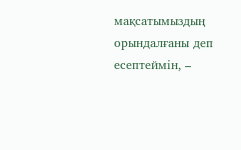мақсатымыздың орындалғаны деп есептеймін, –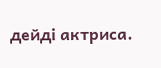дейді актриса.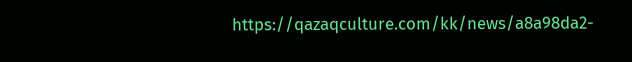https://qazaqculture.com/kk/news/a8a98da2-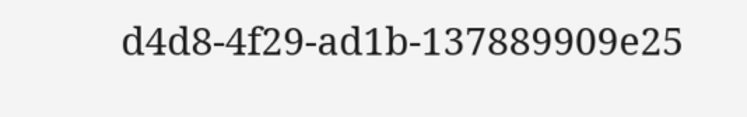d4d8-4f29-ad1b-137889909e25